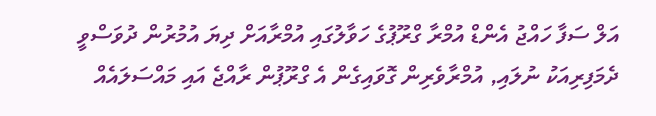އަލް ސަފާ ހައްޖު އެންޑް އުމްރާ ގްރޫޕުގެ ހަވާލުގައި އުމްރާއަށް ދިޔަ އުމުރުން ދުވަސްވީ ދެމަފިރިއަކު ނުލައި, އުމްރާވެރިން ގޮވައިގެން އެ ގްރޫޕުން ރާއްޖެ އައި މައްސަލައެއް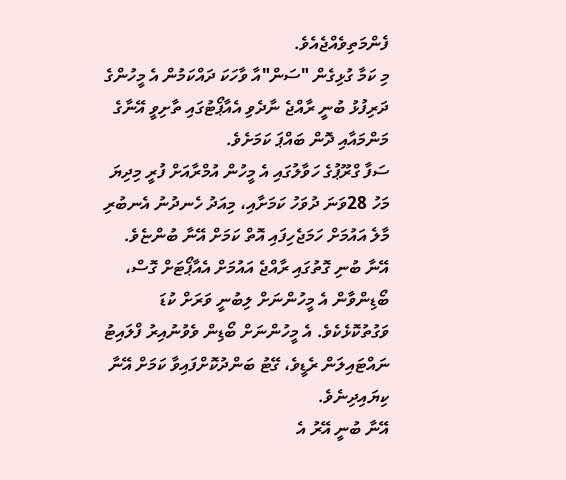ފެންމަތިވެއްޖެއެވެ.
މި ކަމާ ގުޅިގެން "ސަން"އާ ވާހަކަ ދައްކަމުން އެ މީހުންގެ ދަރިފުޅު ބުނީ ރާއްޖެ ނާދެވި އެއާޕޯޓުގައި ތާށިވީ އޭނާގެ މަންމައާއި ދޮން ބައްޕަ ކަމަށެވެ.
ސަފާ ގްރޫޕުގެ ހަވާލުގައި އެ މީހުން އުމްރާއަށް ފުރީ މިދިޔަ މަހު 28ވަނަ ދުވަހު ކަމަށާއި، މިއަދު ހެނދުނު އެނބުރި މާލެ އައުމަށް ހަމަޖެހިފައި އޮތް ކަމަށް އޭނާ ބުންޏެވެ.
އޭނާ ބުނި ގޮތުގައި ރާއްޖެ އައުމަށް އެއާޕޯޓަށް ގޮސް، ބޯޑިންވާން އެ މީހުންނަށް ލިބުނީ ވަރަށް ކުޑަ ވަގުތުކޮޅެކެވެ. އެ މީހުންނަށް ބޯޑިން ވެވުނުއިރު ފްލައިޓު ނައްޓައިލަން ރެޑީވެ، ގޭޓު ބަންދުކޮށްފައިވާ ކަމަށް އޭނާ ކިޔައިދިނެވެ.
އޭނާ ބުނީ އޭރު އެ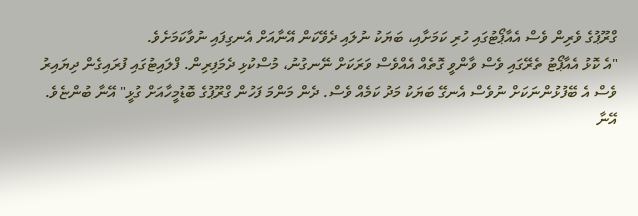ގްރޫޕުގެ ވެރިން ވެސް އެއާޕޯޓުގައި ހުރި ކަމަށާއި، ބަޔަކު ނުލައި ދެވޭކަން އޭނާއަށް އެނގިފައި ނުވާކަމަށެވެ.
"އެ ކޮޅު އެއާޕޯޓު ތެރޭގައި ވެސް ވާންވީ ގޮތެއް އެއްވެސް ވަރަކަށް ނޭނގުނު، މުސްކުޅި ދެމަފިރިން. ފްލައިޓުގައި ފުރައިގެން ދިޔައިރު ވެސް އެ ބޭފުޅުންނަކަށް ނުވެސް އެނގޭ ބަޔަކު މަދު ކަމެއް ވެސް. ދެން މަންމަ ފަހުން ގްރޫޕުގެ ބޮޑުމީހާއަށް ގުޅީ" އޭނާ ބުންޏެވެ.
އޭނާ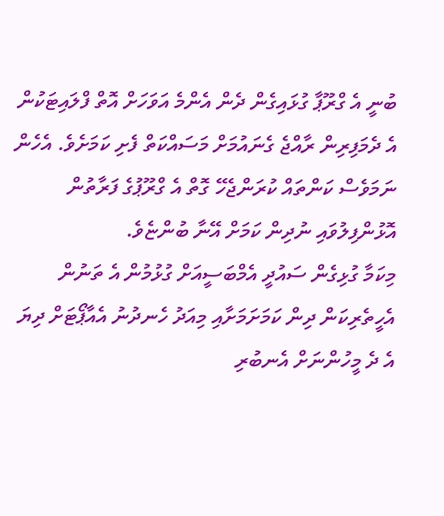ބުނީ އެ ގްރޫޕާ ގުޅައިގެން ދެން އެންމެ އަވަހަށް އޮތް ފްލައިޓަކުން އެ ދެމަފިރިން ރާއްޖެ ގެނައުމަށް މަސައްކަތް ފެށި ކަމަށެވެ. އެހެން ނަމަވެސް ކަންތައް ކުރަންޖެހޭ ގޮތް އެ ގްރޫޕުގެ ފަރާތުން އޮޅުންފިލުވައި ނުދިން ކަމަށް އޭނާ ބުންޏެވެ.
މިކަމާ ގުޅިގެން ސައުދީ އެމްބަސީއަށް ގުޅުމުން އެ ތަނުން އެހީތެރިކަން ދިން ކަމަށަމަށާއި މިއަދު ހެނދުނު އެއާޕޯޓަށް ދިޔަ އެ ދެ މީހުންނަށް އެނބުރި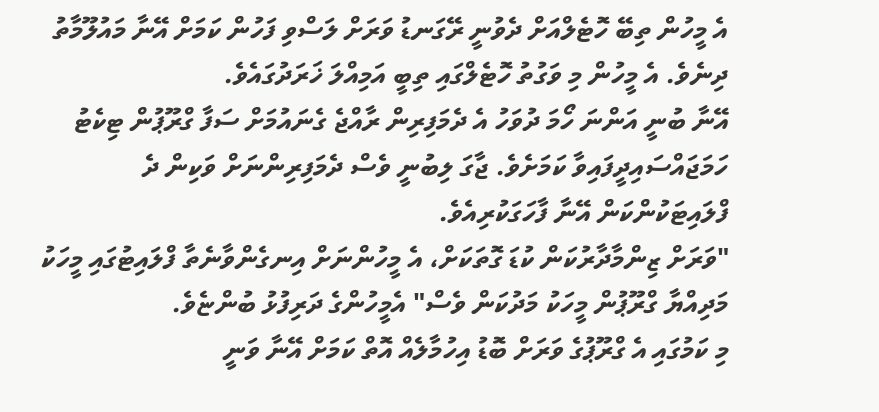އެ މީހުން ތިބޭ ހޮޓެލްއަށް ދެވުނީ ރޭގަނޑު ވަރަށް ލަސްވި ފަހުން ކަމަށް އޭނާ މައުލޫމާތު ދިނެވެ. އެ މީހުން މި ވަގުތު ހޮޓެލްގައި ތިބީ އަމިއްލަ ޚަރަދުގައެވެ.
އޭނާ ބުނީ އަންނަ ހޯމަ ދުވަހު އެ ދެމަފިރިން ރާއްޖެ ގެނައުމަށް ސަފާ ގްރޫޕުން ޓިކެޓު ހަމަޖައްސައިދީފައިވާ ކަމަށެވެ. ޖާގަ ލިބުނީ ވެސް ދެމަފިރިންނަށް ވަކިން ދެ ފްލައިޓަކުންކަން އޭނާ ފާހަގަކުރިއެވެ.
"ވަރަށް ޒިންމާދާރުކަން ކުޑަ ގޮތަކަށް، އެ މީހުންނަށް އިނގެންވާނެތާ ފްލައިޓުގައި މީހަކު މަދިއްޔާ ގްރޫޕުން މީހަކު މަދުކަން ވެސް" އެމީހުންގެ ދަރިފުޅު ބުންޏެވެ.
މި ކަމުގައި އެ ގްރޫޕުގެ ވަރަށް ބޮޑު އިހުމާލެއް އޮތް ކަމަށް އޭނާ ވަނީ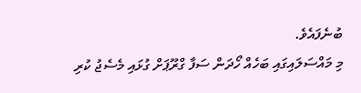ބުނެފައެވެ.
މި މައްސަލައިގައި ބަހެއް ހޯދަން ސަފާ ގްރޫޕަށް ގުޅައި މެސެޖު ކުރި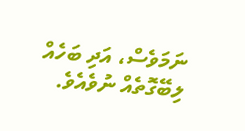ނަމަވެސް، އަދި ބަހެއް ލިބޭގޮތެއް ނުވެއެވެ.